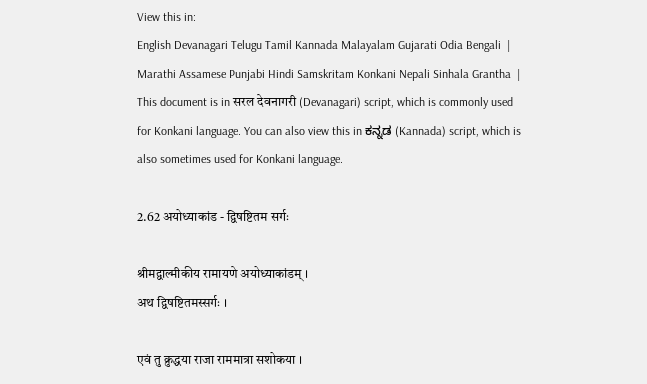View this in:
English Devanagari Telugu Tamil Kannada Malayalam Gujarati Odia Bengali  |
Marathi Assamese Punjabi Hindi Samskritam Konkani Nepali Sinhala Grantha  |
This document is in सरल देवनागरी (Devanagari) script, which is commonly used for Konkani language. You can also view this in ಕನ್ನಡ (Kannada) script, which is also sometimes used for Konkani language.

2.62 अयोध्याकांड - द्विषष्टितम सर्गः

श्रीमद्वाल्मीकीय रामायणे अयोध्याकांडम् ।
अथ द्विषष्टितमस्सर्गः ।

एवं तु क्रुद्धया राजा राममात्रा सशोकया ।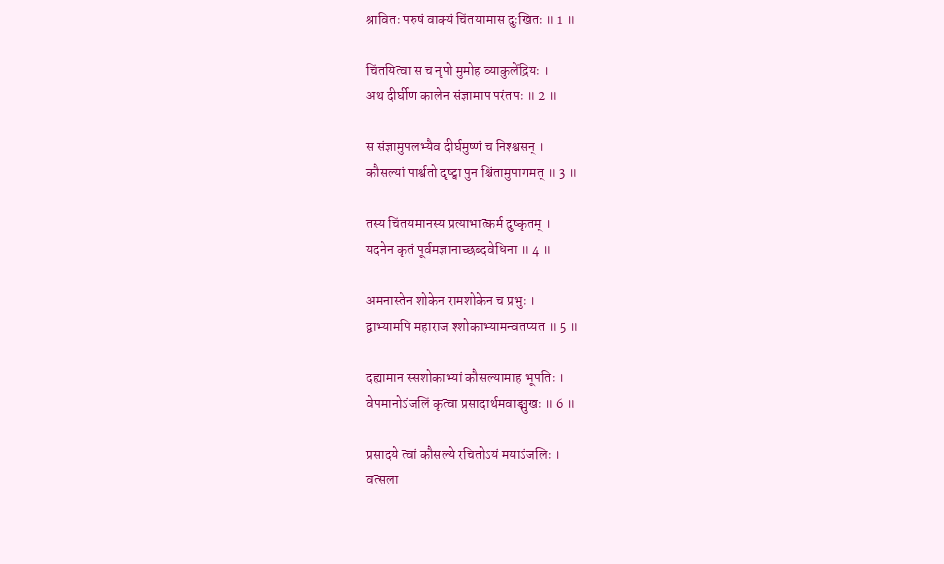श्रावितः परुषं वाक्यं चिंतयामास दुःखितः ॥ 1 ॥

चिंतयित्वा स च नृपो मुमोह व्याकुलेंद्रियः ।
अथ दीर्घीण कालेन संज्ञामाप परंतपः ॥ 2 ॥

स संज्ञामुपलभ्यैव दीर्घमुष्णं च निश्श्वसन् ।
कौसल्यां पार्श्वतो दृष्ट्वा पुन श्चिंतामुपागमत् ॥ 3 ॥

तस्य चिंतयमानस्य प्रत्याभात्कर्म दुष्कृतम् ।
यदनेन कृतं पूर्वमज्ञानाच्छब्दवेधिना ॥ 4 ॥

अमनास्तेन शोकेन रामशोकेन च प्रभुः ।
द्वाभ्यामपि महाराज श्शोकाभ्यामन्वतप्यत ॥ 5 ॥

दह्यामान स्सशोकाभ्यां कौसल्यामाह भूपतिः ।
वेपमानोऽंजलिं कृत्वा प्रसादार्थमवाङ्मुखः ॥ 6 ॥

प्रसादये त्वां कौसल्ये रचितोऽयं मयाऽंजलिः ।
वत्सला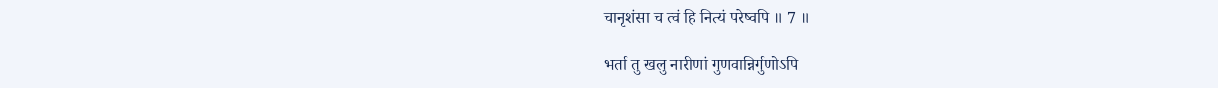चानृशंसा च त्वं हि नित्यं परेष्वपि ॥ 7 ॥

भर्ता तु खलु नारीणां गुणवान्निर्गुणोऽपि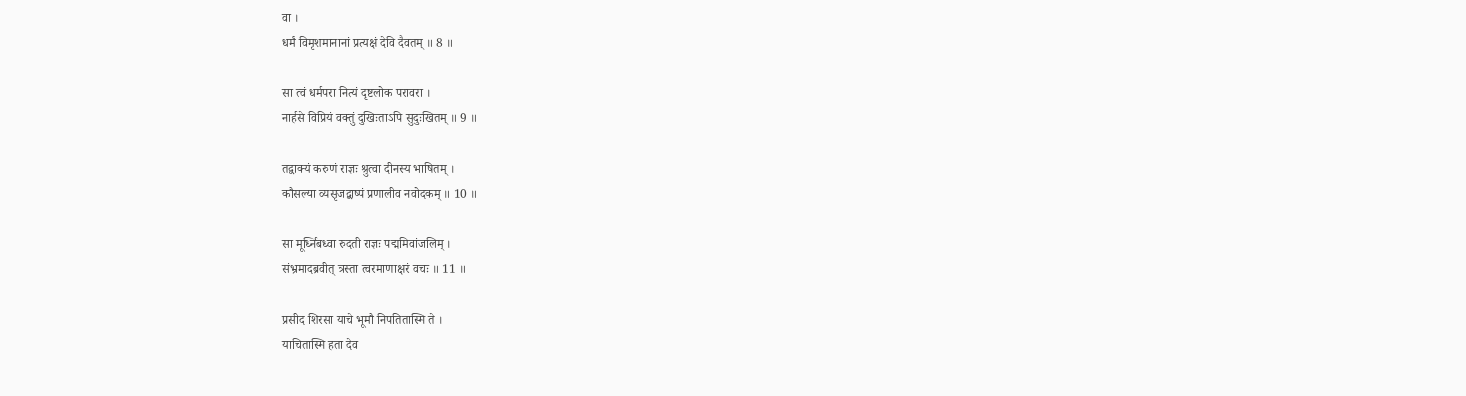वा ।
धर्मं विमृशमानानां प्रत्यक्षं देवि दैवतम् ॥ 8 ॥

सा त्वं धर्मपरा नित्यं दृष्टलोक परावरा ।
नार्हसे विप्रियं वक्तुं दुखिःताऽपि सुदुःखितम् ॥ 9 ॥

तद्वाक्यं करुणं राज्ञः श्रुत्वा दीनस्य भाषितम् ।
कौसल्या व्यसृजद्बाष्पं प्रणालीव नवोदकम् ॥ 10 ॥

सा मूर्ध्निबध्वा रुदती राज्ञः पद्ममिवांजलिम् ।
संभ्रमादब्रवीत् त्रस्ता त्वरमाणाक्षरं वचः ॥ 11 ॥

प्रसीद शिरसा याचे भूमौ निपतितास्मि ते ।
याचितास्मि हता देव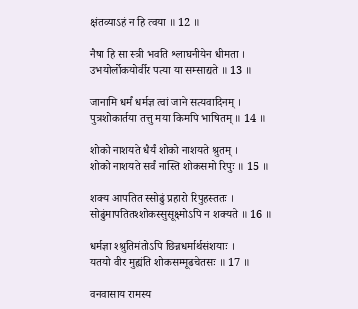क्षंतव्याऽहं न हि त्वया ॥ 12 ॥

नैषा हि सा स्त्री भवति श्लाघनीयेन धीमता ।
उभयोर्लोकयोर्वीर पत्या या सम्साद्यते ॥ 13 ॥

जानामि धर्मं धर्मज्ञ त्वां जाने सत्यवादिनम् ।
पुत्रशोकार्तया तत्तु मया किमपि भाषितम् ॥ 14 ॥

शोको नाशयते धैर्यं शोको नाशयते श्रुतम् ।
शोको नाशयते सर्वं नास्ति शोकसमो रिपुः ॥ 15 ॥

शक्य आपतित स्सोढुं प्रहारो रिपुहस्ततः ।
सोढुंमापतितश्शोकस्सुसूक्ष्मोऽपि न शक्यते ॥ 16 ॥

धर्मज्ञा श्श्रुतिमंतोऽपि छिन्नधर्मार्थसंशयाः ।
यतयो वीर मुह्यंति शोकसम्मूढचेतसः ॥ 17 ॥

वनवासाय रामस्य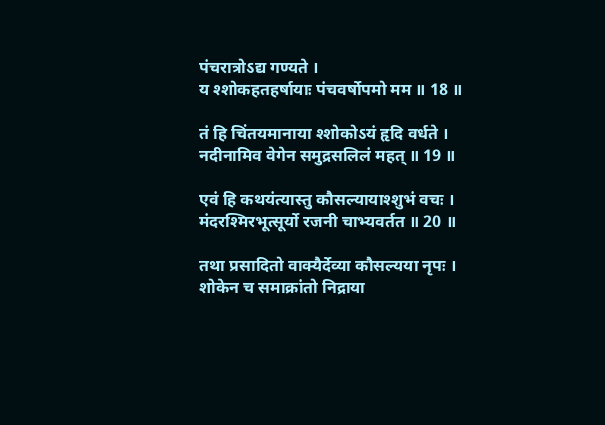पंचरात्रोऽद्य गण्यते ।
य श्शोकहतहर्षायाः पंचवर्षोपमो मम ॥ 18 ॥

तं हि चिंतयमानाया श्शोकोऽयं हृदि वर्धते ।
नदीनामिव वेगेन समुद्रसलिलं महत् ॥ 19 ॥

एवं हि कथयंत्यास्तु कौसल्यायाश्शुभं वचः ।
मंदरश्मिरभूत्सूर्यो रजनी चाभ्यवर्तत ॥ 20 ॥

तथा प्रसादितो वाक्यैर्देव्या कौसल्यया नृपः ।
शोकेन च समाक्रांतो निद्राया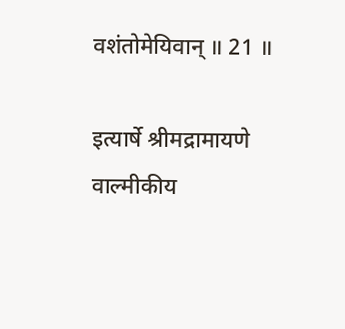वशंतोमेयिवान् ॥ 21 ॥

इत्यार्षे श्रीमद्रामायणे वाल्मीकीय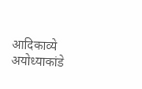आदिकाव्ये अयोध्याकांडे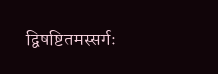द्विषष्टितमस्सर्गः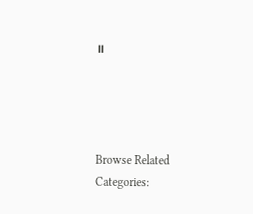॥




Browse Related Categories: